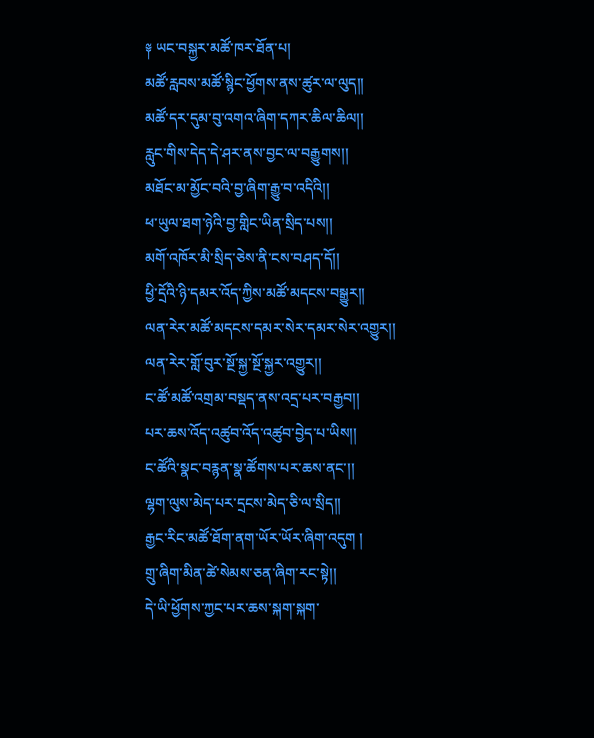༈ ཡང་བསྐྱར་མཚོ་ཁར་ཐོན་པ།
མཚོ་རླབས་མཚོ་སྙིང་ཕྱོགས་ནས་ཚུར་ལ་ལུད།།
མཚོ་དར་དུམ་བུ་འགའ་ཞིག་དཀར་ཆིལ་ཆིལ།།
རླུང་གིས་དེད་དེ་ཤར་ནས་བྱང་ལ་བརྒྱུགས།།
མཐོང་མ་མྱོང་བའི་བྱ་ཞིག་རྒྱུ་བ་འདིའི།།
ཕ་ཡུལ་ཐག་ཉེའི་བྱ་གླིང་ཡིན་སྲིད་པས།།
མགོ་འཁོར་མི་སྲིད་ཅེས་ནི་ངས་བཤད་དོ།།
ཕྱི་དྲོའི་ཉི་དམར་འོད་ཀྱིས་མཚོ་མདངས་བསྒྱུར།།
ལན་རེར་མཚོ་མདངས་དམར་སེར་དམར་སེར་འགྱུར།།
ལན་རེར་གློ་བུར་སྔོ་སྐྱ་སྔོ་སྐྱར་འགྱུར།།
ང་ཚོ་མཚོ་འགྲམ་བསྡད་ནས་འདྲ་པར་བརྒྱབ།།
པར་ཆས་འོད་འཚུབ་འོད་འཚུབ་བྱེད་པ་ཡིས།།
ང་ཚོའི་སྣང་བརྙན་སྣ་ཚོགས་པར་ཆས་ནང་།།
ལྷག་ལུས་མེད་པར་དྲངས་མེད་ཅི་ལ་སྲིད།།
རྒྱང་རིང་མཚོ་ཐོག་ནག་ཡོར་ཡོར་ཞིག་འདུག །
གྲུ་ཞིག་མིན་ཚེ་སེམས་ཅན་ཞིག་རང་སྟེ།།
དེ་ཡི་ཕྱོགས་ཀྱང་པར་ཆས་སྐག་སྐག་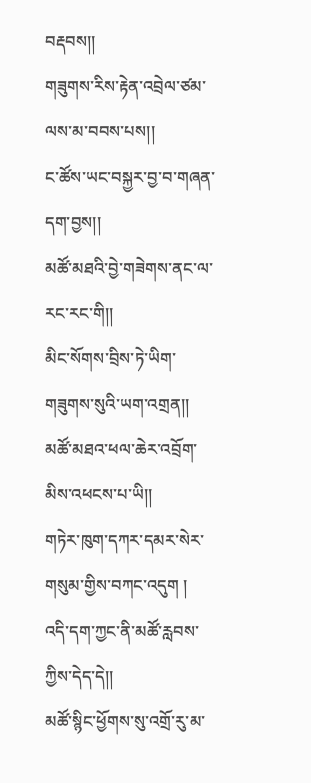བརྡབས།།
གཟུགས་རིས་རྟེན་འབྲེལ་ཙམ་ལས་མ་བབས་པས།།
ང་ཚོས་ཡང་བསྐྱར་བྱ་བ་གཞན་དག་བྱས།།
མཚོ་མཐའི་བྱེ་གཟེགས་ནང་ལ་རང་རང་གི།།
མིང་སོགས་བྲིས་ཏེ་ཡིག་གཟུགས་སུའི་ཡག་འགྲན།།
མཚོ་མཐའ་ཕལ་ཆེར་འབྲོག་མིས་འཕངས་པ་ཡི།།
གཏེར་ཁུག་དཀར་དམར་སེར་གསུམ་གྱིས་བཀང་འདུག །
འདི་དག་ཀྱང་ནི་མཚོ་རླབས་ཀྱིས་དེད་དེ།།
མཚོ་སྙིང་ཕྱོགས་སུ་འགྲོ་རུ་མ་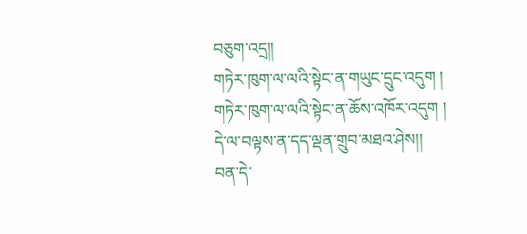བཅུག་འདྲ།།
གཏེར་ཁུག་ལ་ལའི་སྟེང་ན་གཡུང་དྲུང་འདུག །
གཏེར་ཁུག་ལ་ལའི་སྟེང་ན་ཆོས་འཁོར་འདུག །
དེ་ལ་བལྟས་ན་དད་ལྡན་གྲུབ་མཐའ་ཤེས།།
བན་དེ་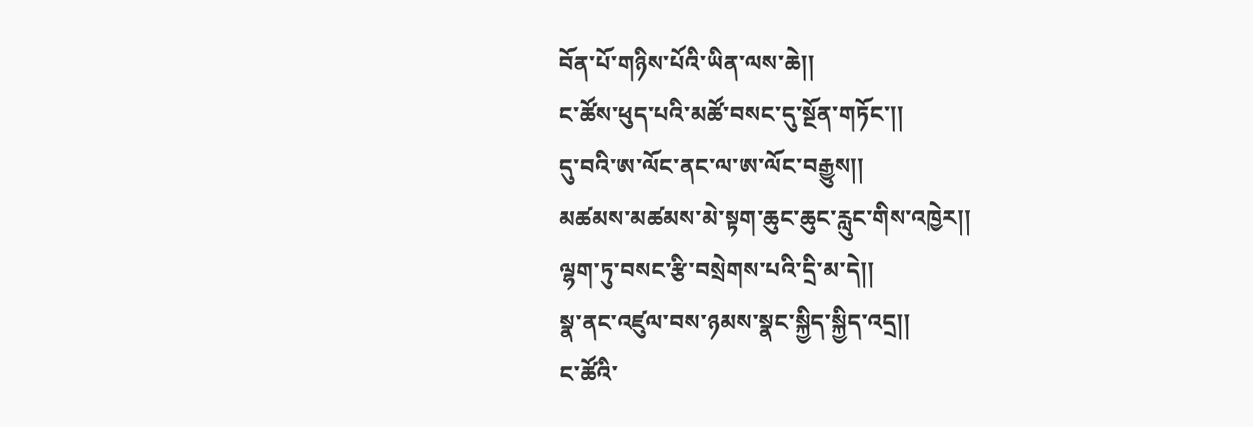བོན་པོ་གཉིས་པོའི་ཡིན་ལས་ཆེ།།
ང་ཚོས་ཕུད་པའི་མཚོ་བསང་དུ་སྔོན་གཏོང་།།
དུ་བའི་ཨ་ལོང་ནང་ལ་ཨ་ལོང་བརྒྱུས།།
མཚམས་མཚམས་མེ་སྟག་ཆུང་ཆུང་རླུང་གིས་འཁྱེར།།
ལྷག་ཏུ་བསང་རྩི་བསྲེགས་པའི་དྲི་མ་དེ།།
སྣ་ནང་འཛུལ་བས་ཉམས་སྣང་སྐྱིད་སྐྱིད་འདྲ།།
ང་ཚོའི་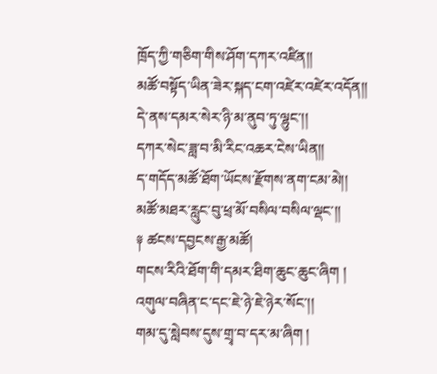ཁྲོད་ཀྱི་གཅིག་གིས་ཤོག་དཀར་འཛིན།།
མཚོ་བསྟོད་ཡིན་ཟེར་སྐད་ངག་འཛེར་འཛེར་འདོན།།
དེ་ནས་དམར་སེར་ཉི་མ་ནུབ་ཏུ་ལྷུང་།།
དཀར་སེང་ཟླ་བ་མི་རིང་འཆར་ངེས་ཡིན།།
ད་གདོད་མཚོ་ཐོག་ཡོངས་རྫོགས་ནག་ངམ་མེ།།
མཚོ་མཐར་རླུང་བུ་ཕྲ་མོ་བསིལ་བསིལ་ལྡང་།།
༈ ཚངས་དབྱངས་རྒྱ་མཚོ།
གངས་རིའི་ཐོག་གི་དམར་ཐིག་ཆུང་ཆུང་ཞིག །
འགུལ་བཞིན་ང་དང་ཇེ་ཉེ་ཇེ་ཉེར་སོང་།།
གམ་དུ་སླེབས་དུས་གྲྭ་བ་དར་མ་ཞིག །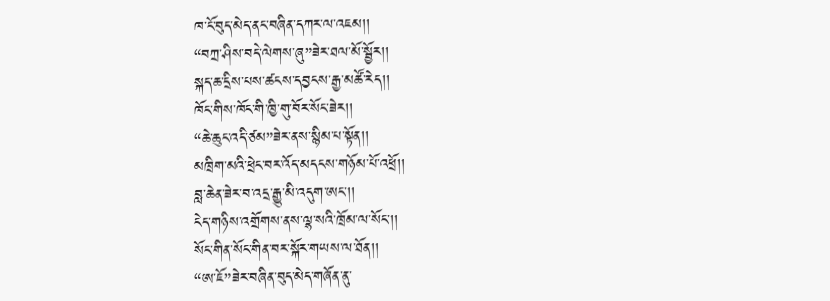ཁ་ངོ་བུད་མེད་ནང་བཞིན་དཀར་ལ་འཇམ།།
“བཀྲ་ཤིས་བདེ་ལེགས་ཞུ”ཟེར་ཐལ་མོ་སྦྱོར།།
སྐད་ཆ་དྲིས་པས་ཚངས་དབྱངས་རྒྱ་མཚོ་རེད།།
ཁོང་གིས་ཁོང་གི་ཁྱི་གུ་བོར་སོང་ཟེར།།
“ཆེ་ཆུང་འདི་ཙམ”ཟེར་ནས་སྙིམ་པ་སྟོན།།
མཁྲིག་མའི་ཕྲེང་བར་འོད་མདངས་གཉོམ་པོ་འཕྲོ།།
བླ་ཆེན་ཟེར་བ་འདྲ་རྒྱུ་མི་འདུག་ཨང་།།
ངེད་གཉིས་འགྲོགས་ནས་ལྷ་སའི་ཁྲོམ་ལ་སོང་།།
སོང་གིན་སོང་གིན་བར་སྐོར་གཡས་ལ་ཐོན།།
“ཨ་ཇོ”ཟེར་བཞིན་བུད་མེད་གཞོན་ནུ་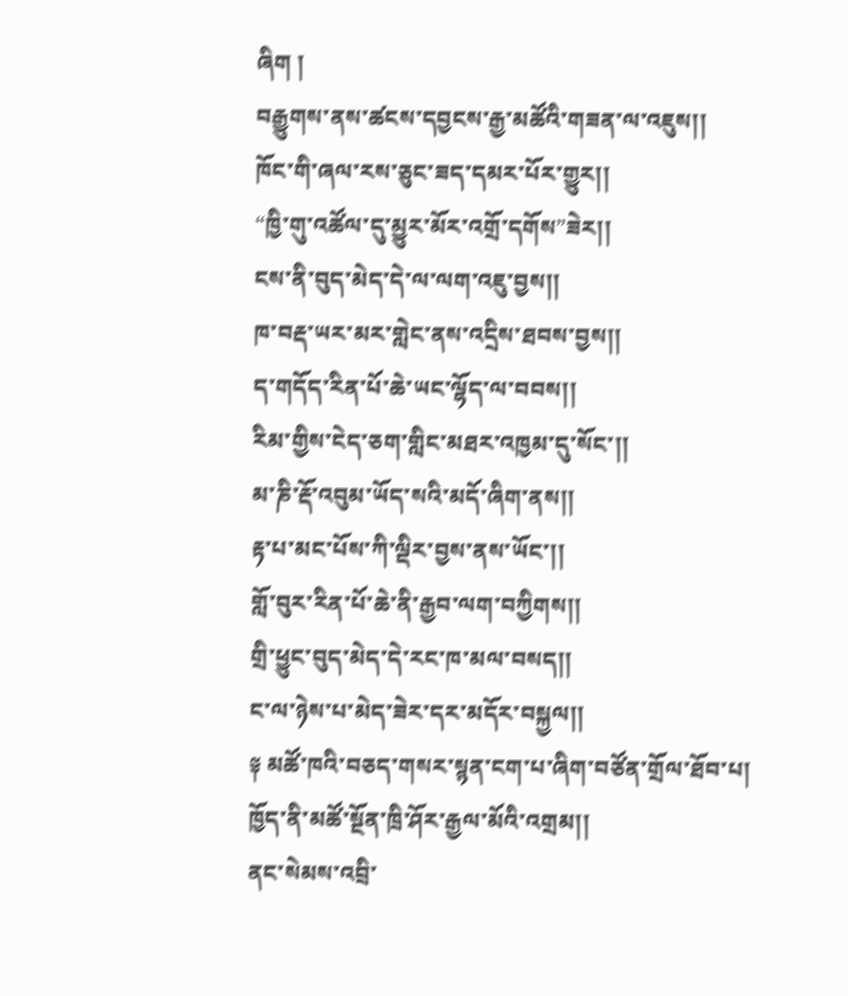ཞིག །
བརྒྱུགས་ནས་ཚངས་དབྱངས་རྒྱ་མཚོའི་གཟན་ལ་འཇུས།།
ཁོང་གི་ཞལ་རས་ཅུང་ཟད་དམར་པོར་གྱུར།།
“ཁྱི་གུ་འཚོལ་དུ་མྱུར་མོར་འགྲོ་དགོས”ཟེར།།
ངས་ནི་བུད་མེད་དེ་ལ་ལག་འཇུ་བྱས།།
ཁ་བརྡ་ཡར་མར་གླེང་ནས་འདྲིས་ཐབས་བྱས།།
ད་གདོད་རིན་པོ་ཆེ་ཡང་ལྷོད་ལ་བབས།།
རིམ་གྱིས་ངེད་ཅག་གླིང་མཐར་འཁྱམ་དུ་སོང་།།
མ་ཎི་རྡོ་འབུམ་ཡོད་སའི་མདོ་ཞིག་ནས།།
རྟ་པ་མང་པོས་ཀི་ལྡིར་བྱས་ནས་ཡོང་།།
གློ་བུར་རིན་པོ་ཆེ་ནི་རྒྱབ་ལག་བཀྱིགས།།
གྲི་ཕྱུང་བུད་མེད་དེ་རང་ཁ་མལ་བསད།།
ང་ལ་ཉེས་པ་མེད་ཟེར་དར་མདོར་བསྐྱལ།།
༈ མཚོ་ཁའི་བཅད་གསར་སྙན་ངག་པ་ཞིག་བཙོན་གྲོལ་ཐོབ་པ།
ཁྱོད་ནི་མཚོ་སྔོན་ཁྲི་ཤོར་རྒྱལ་མོའི་འགྲམ།།
ནང་སེམས་འབྲི་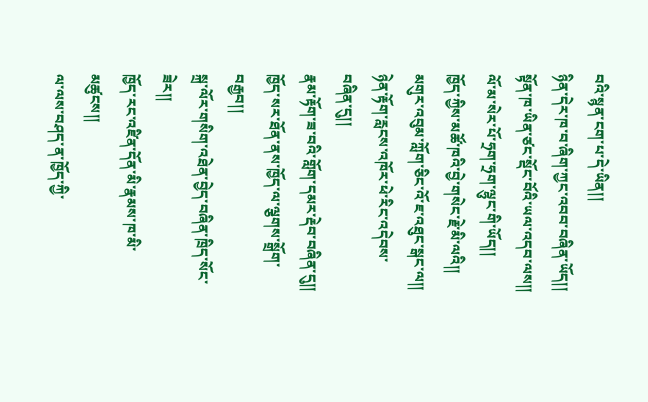བའི་སྙན་ངག་པ་དེ་ཡིན།།
ཉིན་དེར་ཁ་བ་ཞིག་ཀྱང་འབབ་བཞིན་ཡོད།།
སྟོན་ཁ་ཡིན་ཙང་སྡོང་བོའི་ཡལ་འདབ་ལས།།
ལོ་མ་སེར་པོ་ཧྲག་ཧྲག་ལྷུང་གི་ཡོད།།
ཁྱོད་ཀྱིས་མཚོ་ཁའི་བྱེ་གསེང་རྗེ་མི་ལའི།།
མགུར་འབུམ་ཀློག་ཅིང་འོ་ཇ་འཐུང་སྒང་ལ།།
ཉེན་རྟོག་རླངས་འཁོར་ཕེ་རིང་འདེབས་བཞིན་དུ།།
རྣམ་རྟོག་ཟ་བའི་གློག་དམར་རྡེབ་བཞིན་དུ།།
ཁྱོད་སར་ཐོན་ནས་ཁྱོད་ལ་ལྕགས་སྒྲོག་བརྒྱབ།།
སྐྲ་ལོར་གསིག་འཐེན་བྱེད་བཞིན་ཁྲིད་སོང་ཟེར།།
ཁྱོད་རང་འཛིན་དོན་མི་རྣམས་ཁ་མི་མཚུངས།།
ལ་ལས་བཤད་ན་ཁྱོད་ཀྱི་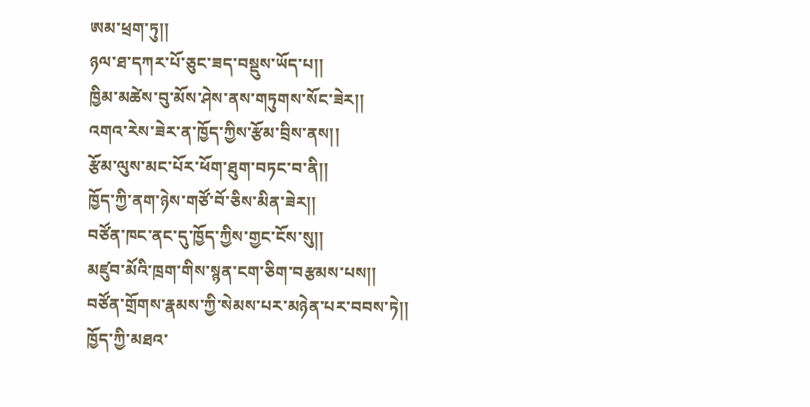ཨམ་ཕྲག་ཏུ།།
ཉལ་ཐ་དཀར་པོ་ཅུང་ཟད་བསྡུས་ཡོད་པ།།
ཁྱིམ་མཚེས་བུ་མོས་ཤེས་ནས་གཏུགས་སོང་ཟེར།།
འགའ་རེས་ཟེར་ན་ཁྱོད་ཀྱིས་རྩོམ་བྲིས་ནས།།
རྩོམ་ལུས་མང་པོར་ཕོག་ཐུག་བཏང་བ་ནི།།
ཁྱོད་ཀྱི་ནག་ཉེས་གཙོ་བོ་ཅིས་མིན་ཟེར།།
བཙོན་ཁང་ནང་དུ་ཁྱོད་ཀྱིས་གྱང་ངོས་སུ།།
མཛུབ་མོའི་ཁྲག་གིས་སྙན་ངག་ཅིག་བརྩམས་པས།།
བཙོན་གྲོགས་རྣམས་ཀྱི་སེམས་པར་མཉེན་པར་བབས་ཏེ།།
ཁྱོད་ཀྱི་མཐའ་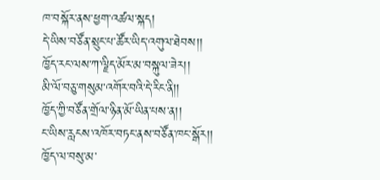ཁ་བསྐོར་ནས་ཕྱག་འཚལ་སྐད།
དེ་ཡིས་བཙོན་སྲུང་པ་ཚོར་ཡིད་འགུལ་ཐེབས།།
ཁྱོད་རང་ལས་ཀ་ལྗིད་མོར་མ་བསྐུལ་ཟེར།།
མི་ལོ་བཅུ་གསུམ་འགོར་བའི་དེ་རིང་ནི།།
ཁྱོད་ཀྱི་བཙོན་གྲོལ་ཉིན་མོ་ཡིན་པས་ན།།
ང་ཡིས་རླངས་འཁོར་བཏང་ནས་བཙོན་ཁང་སྒོར།།
ཁྱོད་ལ་བསུ་མ་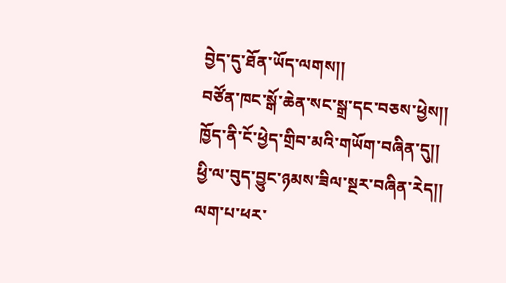བྱེད་དུ་ཐོན་ཡོད་ལགས།།
བཙོན་ཁང་སྒོ་ཆེན་སང་སྒྲ་དང་བཅས་ཕྱེས།།
ཁྱོད་ནི་ངོ་ཕྱེད་གྲིབ་མའི་གཡོག་བཞིན་དུ།།
ཕྱི་ལ་བུད་བྱུང་ཉམས་ཟིལ་སྔར་བཞིན་རེད།།
ལག་པ་ཕར་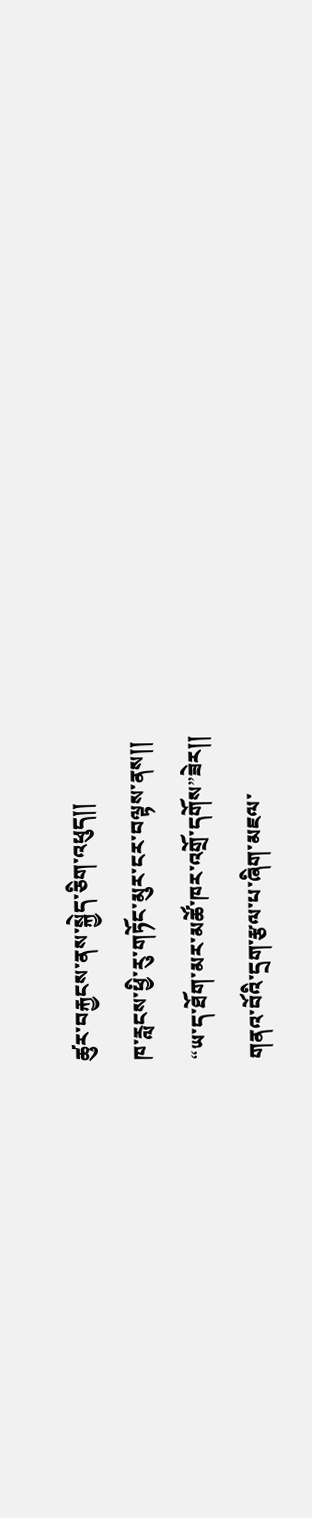ཚུར་བརྐྱངས་ནས་སྐྱེད་ཅིག་འཕུད།།
ཁ་རླངས་ཕྱི་རུ་གཏོང་མུར་ངར་བལྟས་ནས།།
“ཡ་ད་ཐོག་མར་མཚོ་ཁར་འགྲོ་དགོས”ཟེར།།
གནའ་བོའི་དྲག་རྩལ་པ་ཞིག་མཇལ་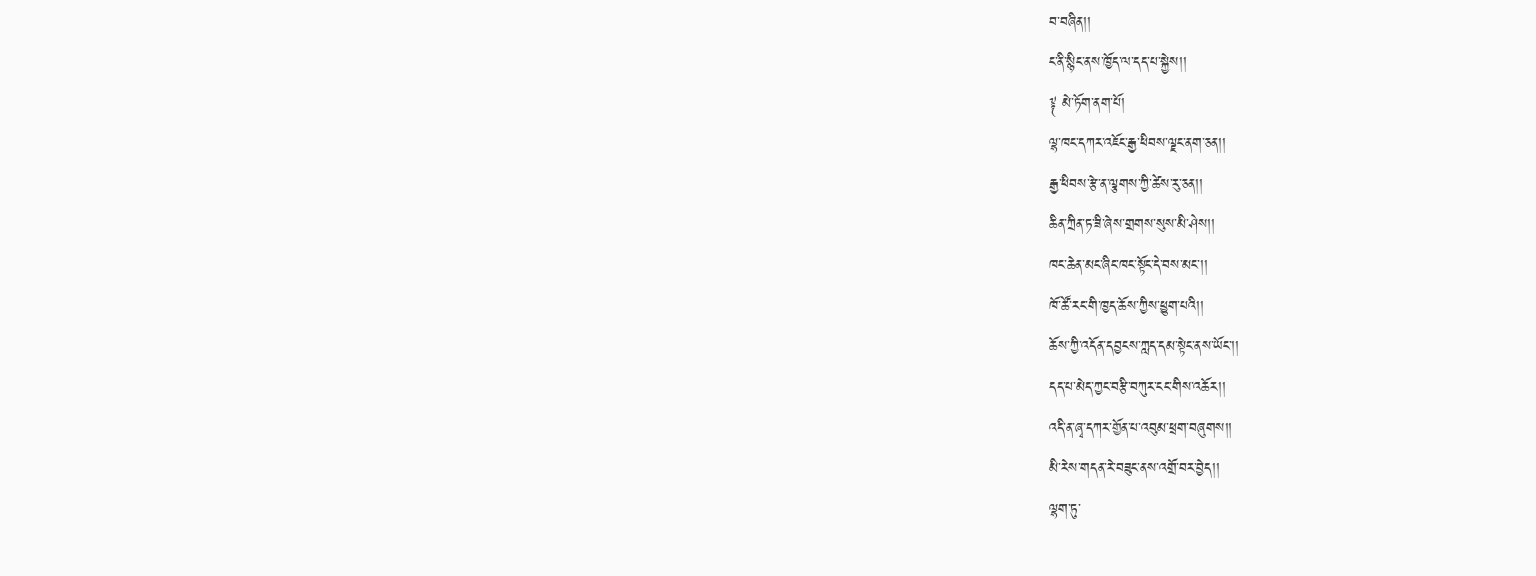བ་བཞིན།།
ང་ནི་སྙིང་ནས་ཁྱོད་ལ་དད་པ་སྐྱེས།།
༈ མེ་ཏོག་ནག་པོ།
ལྷ་ཁང་དཀར་འཇོང་རྒྱ་ཕིབས་ལྗང་ནག་ཅན།།
རྒྱ་ཕིབས་རྩེ་ན་ལྕགས་ཀྱི་ཚེས་རུ་ཅན།།
ཆིན་ཀྲིན་ཏ་ཟི་ཞེས་གྲགས་སུས་མི་ཤེས།།
ཁང་ཆེན་མང་ཞིང་ཁང་སྟོང་དེ་བས་མང་།།
ཁོ་ཚོ་རང་གི་ཁྱད་ཆོས་ཀྱིས་ཕྱུག་པའི།།
ཆོས་ཀྱི་འདོན་དབྱངས་ཀླད་དམ་སྟེང་ནས་ཡོང་།།
དད་པ་མེད་ཀྱང་བརྩི་བཀུར་ངང་གིས་འཆོར།།
འདི་ན་ཞྭ་དཀར་གྱོན་པ་འབུམ་ཕྲག་བཞུགས།།
མི་རེས་གདན་རེ་བཟུང་ནས་འགྲོ་བར་བྱེད།།
ལྷག་ཏུ་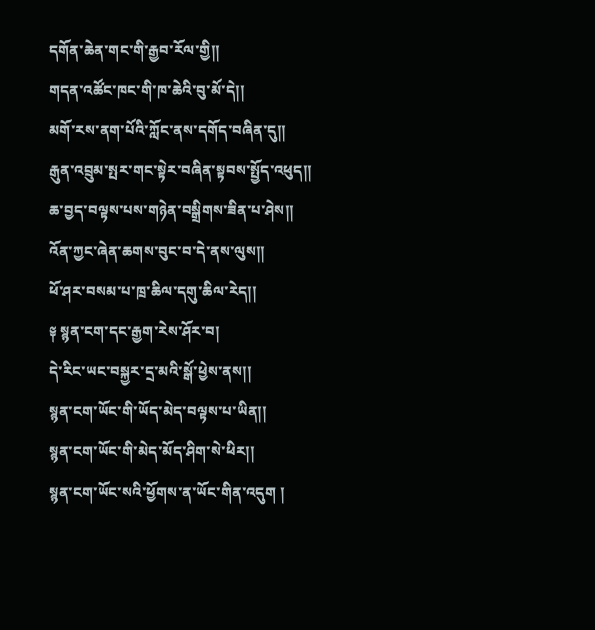དགོན་ཆེན་གང་གི་རྒྱབ་རོལ་གྱི།།
གདན་འཚོང་ཁང་གི་ཁ་ཆེའི་བུ་མོ་དེ།།
མགོ་རས་ནག་པོའི་ཀློང་ནས་དགོད་བཞིན་དུ།།
རྒུན་འབྲུམ་སྤར་གང་སྟེར་བཞིན་སྟབས་སྤྱོད་འཕུད།།
ཆ་བྱད་བལྟས་པས་གཉེན་བསྒྲིགས་ཟིན་པ་ཤེས།།
འོན་ཀྱང་ཞེན་ཆགས་བུང་བ་དེ་ནས་ལུས།།
ཕོ་ཤར་བསམ་པ་ཁྲ་ཆིལ་དགུ་ཆིལ་རེད།།
༈ སྙན་ངག་དང་རྒྱག་རེས་ཤོར་བ།
དེ་རིང་ཡང་བསྐྱར་དྲ་མའི་སྒོ་ཕྱེས་ནས།།
སྙན་ངག་ཡོང་གི་ཡོད་མེད་བལྟས་པ་ཡིན།།
སྙན་ངག་ཡོང་གི་མེད་མོད་ཤིག་སེ་ཕིར།།
སྙན་ངག་ཡོང་སའི་ཕྱོགས་ན་ཡོང་གིན་འདུག །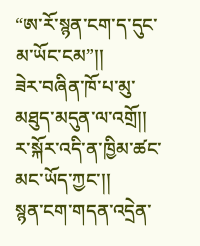“ཨ་རོ་སྙན་ངག་ད་དུང་མ་ཡོང་ངམ”།།
ཟེར་བཞིན་ཁོ་པ་མུ་མཐུད་མདུན་ལ་འགྲོ།།
ར་སྐོར་འདི་ན་ཁྱིམ་ཚང་མང་ཡོད་ཀྱང་།།
སྙན་ངག་གདན་འདྲེན་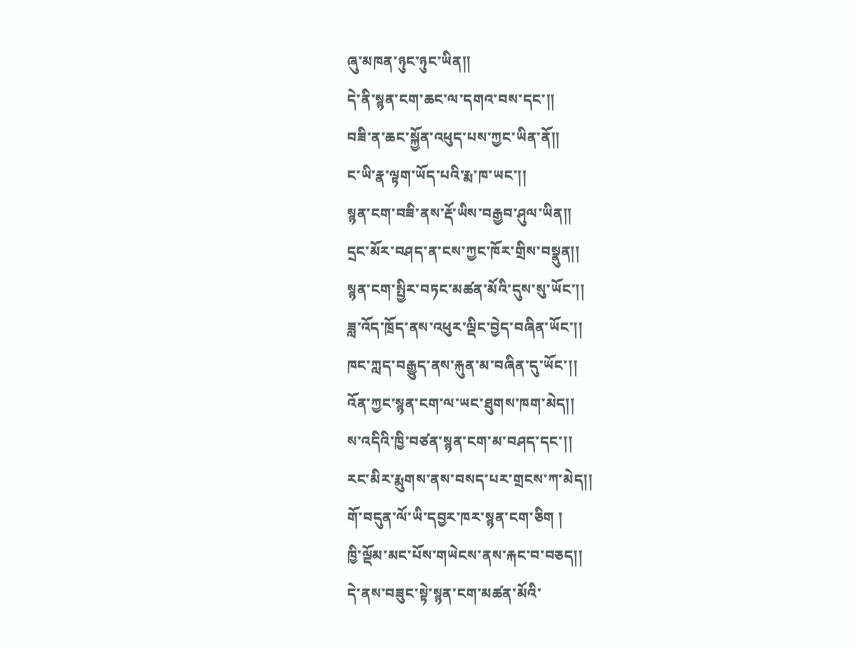ཞུ་མཁན་ཉུང་ཉུང་ཡིན།།
དེ་ནི་སྙན་ངག་ཆང་ལ་དགའ་བས་དང་།།
བཟི་ན་ཆང་སྐྱོན་འཕུད་པས་ཀྱང་ཡིན་ནོ།།
ང་ཡི་རྣ་ལྟག་ཡོད་པའི་རྨ་ཁ་ཡང་།།
སྙན་ངག་བཟི་ནས་རྡོ་ཡིས་བརྒྱབ་ཤུལ་ཡིན།།
དྲང་མོར་བཤད་ན་ངས་ཀྱང་ཁོར་གྲིས་བསྣུན།།
སྙན་ངག་སྤྱིར་བཏང་མཚན་མོའི་དུས་སུ་ཡོང་།།
ཟླ་འོད་ཁྲོད་ནས་འཕུར་ལྡིང་བྱེད་བཞིན་ཡོང་།།
ཁང་ཀླད་བརྒྱུད་ནས་རྐུན་མ་བཞིན་དུ་ཡོང་།།
འོན་ཀྱང་སྙན་ངག་ལ་ཡང་ཐུགས་ཁག་མེད།།
ས་འདིའི་ཁྱི་བཙན་སྙན་ངག་མ་བཤད་དང་།།
རང་མིར་རྨུགས་ནས་བསད་པར་གྲངས་ཀ་མེད།།
གོ་བདུན་ལོ་ཡི་དབྱར་ཁར་སྙན་ངག་ཅིག །
ཁྱི་ལྡོམ་མང་པོས་གཡེངས་ནས་རྐང་བ་བཅད།།
དེ་ནས་བཟུང་སྟེ་སྙན་ངག་མཚན་མོའི་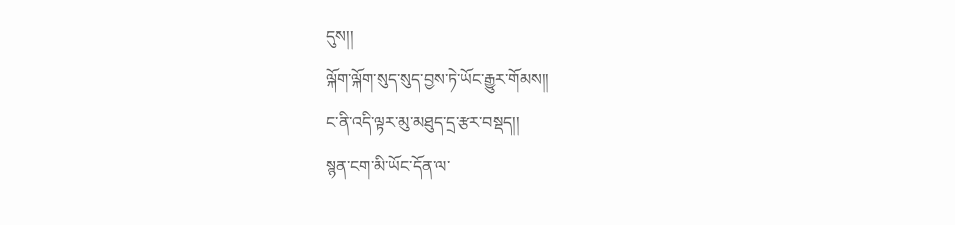དུས།།
ལྐོག་ལྐོག་སུད་སུད་བྱས་ཏེ་ཡོང་རྒྱུར་གོམས།།
ང་ནི་འདི་ལྟར་མུ་མཐུད་དྲ་རྩར་བསྡད།།
སྙན་ངག་མི་ཡོང་དོན་ལ་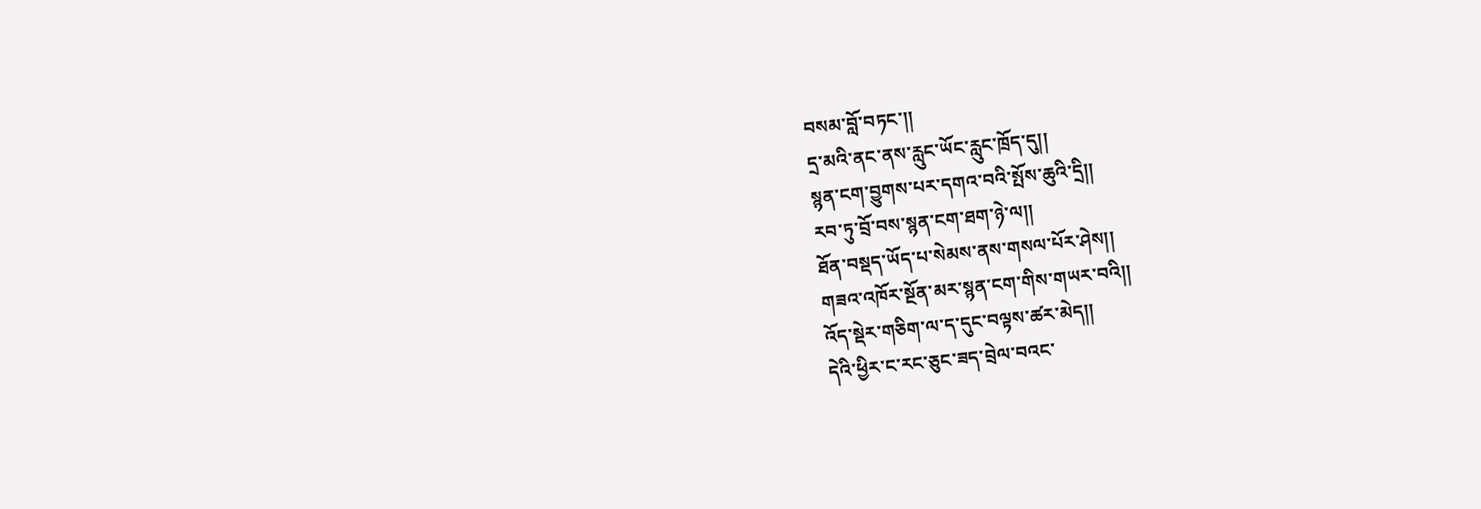བསམ་བློ་བཏང་།།
དྲ་མའི་ནང་ནས་རླུང་ཡོང་རླུང་ཁྲོད་དུ།།
སྙན་ངག་བྱུགས་པར་དགའ་བའི་སྤོས་ཆུའི་དྲི།།
རབ་ཏུ་བྲོ་བས་སྙན་ངག་ཐག་ཉེ་ལ།།
ཐོན་བསྡད་ཡོད་པ་སེམས་ནས་གསལ་པོར་ཤེས།།
གཟའ་འཁོར་སྔོན་མར་སྙན་ངག་གིས་གཡར་བའི།།
འོད་སྡེར་གཅིག་ལ་ད་དུང་བལྟས་ཚར་མེད།།
དེའི་ཕྱིར་ང་རང་ཅུང་ཟད་བྲེལ་བའང་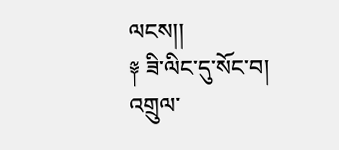ལངས།།
༈ ཟི་ལིང་དུ་སོང་བ།
འགྲུལ་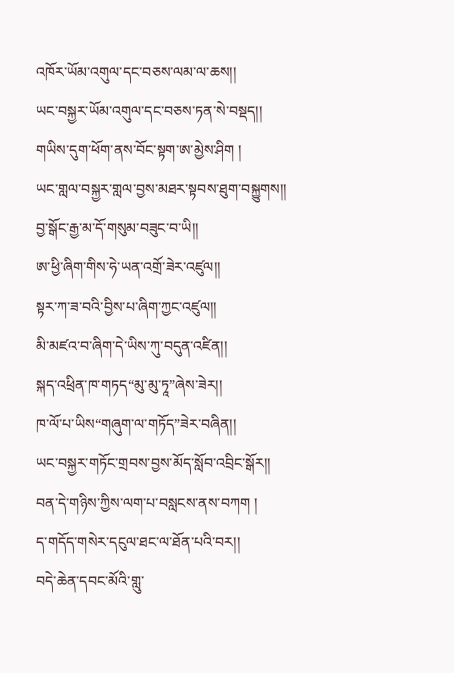འཁོར་ཡོམ་འགུལ་དང་བཅས་ལམ་ལ་ཆས།།
ཡང་བསྐྱར་ཡོམ་འགུལ་དང་བཅས་ཏན་སེ་བསྡད།།
གཡིས་དུག་ཕོག་ནས་བོང་སྟག་ཨ་མྱེས་ཤིག །
ཡང་གླལ་བསྐྱར་གླལ་བྱས་མཐར་སྟབས་ཐུག་བསྐྱུགས།།
བྱ་སྒོང་རྒྱ་མ་དོ་གསུམ་བཟུང་བ་ཡི།།
ཨ་ཕྱི་ཞིག་གིས་ཧེ་ཡན་འགྲོ་ཟེར་འཛུལ།།
སྟར་ཀ་ཟ་བའི་བྱིས་པ་ཞིག་ཀྱང་འཛུལ།།
མི་མཛའ་བ་ཞིག་དེ་ཡིས་ཀུ་བདུན་འཛིན།།
སྐད་འཕྲིན་ཁ་གཏད“མུ་མུ་ཏཱ”ཞེས་ཟེར།།
ཁ་ལོ་པ་ཡིས“གཞུག་ལ་གཏོད”ཟེར་བཞིན།།
ཡང་བསྐྱར་གཏོང་གྲབས་བྱས་མོད་སློབ་འབྲིང་སྒོར།།
བན་དེ་གཉིས་ཀྱིས་ལག་པ་བསླངས་ནས་བཀག །
ད་གདོད་གསེར་དངུལ་ཐང་ལ་ཐོན་པའི་བར།།
བདེ་ཆེན་དབང་མོའི་གླུ་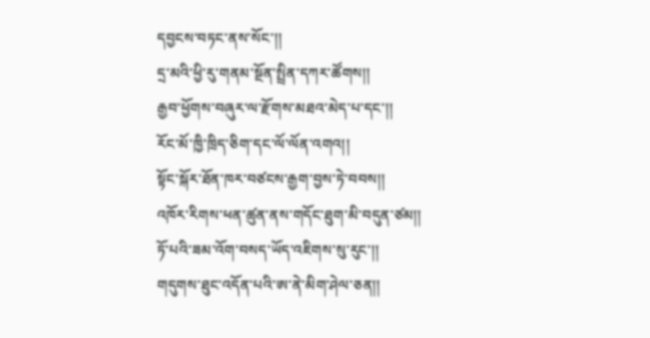དབྱངས་བཏང་ནས་སོང་།།
དྲ་མའི་ཕྱི་རུ་གནམ་སྔོན་སྤྲིན་དཀར་ཚོགས།།
རྒྱབ་ཕྱོགས་བཞུར་ལ་རྫོགས་མཐའ་མེད་པ་དང་།།
རོང་མོ་ཁྱི་ཁྲིད་ཅིག་དང་ལོ་ལོན་འགའ།།
སྟོང་སྐོར་ཐོན་ཁར་བཙངས་རྒྱག་བྱས་ཏེ་བབས།།
འཁོར་རིགས་ཕན་ཚུན་ནས་གདོང་ཐུག་མི་བདུན་ཙམ།།
ཏོ་པའི་ཟམ་འོག་བསད་ཡོད་འཇིགས་སུ་རུང་།།
གདུགས་ཐུང་འདོན་པའི་ཨ་ནེ་མིག་ཤེལ་ཅན།།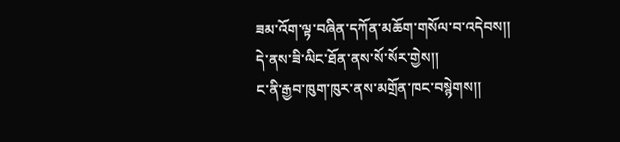ཟམ་འོག་ལྟ་བཞིན་དཀོན་མཆོག་གསོལ་བ་འདེབས།།
དེ་ནས་ཟི་ལིང་ཐོན་ནས་སོ་སོར་གྱེས།།
ང་ནི་རྒྱབ་ཁུག་ཁུར་ནས་མགྲོན་ཁང་བསྙེགས།།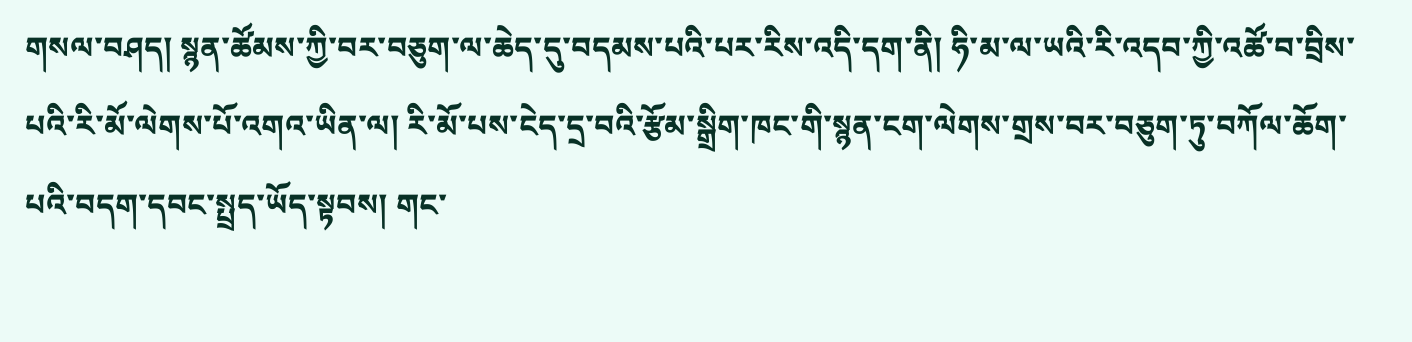གསལ་བཤད། སྙན་ཚོམས་ཀྱི་བར་བཅུག་ལ་ཆེད་དུ་བདམས་པའི་པར་རིས་འདི་དག་ནི། ཧི་མ་ལ་ཡའི་རི་འདབ་ཀྱི་འཚོ་བ་བྲིས་པའི་རི་མོ་ལེགས་པོ་འགའ་ཡིན་ལ། རི་མོ་པས་ངེད་དྲ་བའི་རྩོམ་སྒྲིག་ཁང་གི་སྙན་ངག་ལེགས་གྲས་བར་བཅུག་ཏུ་བཀོལ་ཆོག་པའི་བདག་དབང་སྤྲད་ཡོད་སྟབས། གང་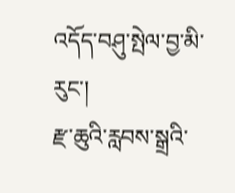འདོད་བཤུ་སྤེལ་བྱ་མི་རུང་།
རྫ་ཆུའི་རླབས་སྒྲའི་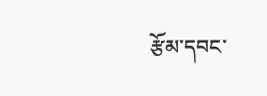རྩོམ་དབང་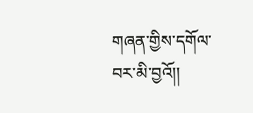གཞན་གྱིས་དགོལ་བར་མི་བྱའོ།།